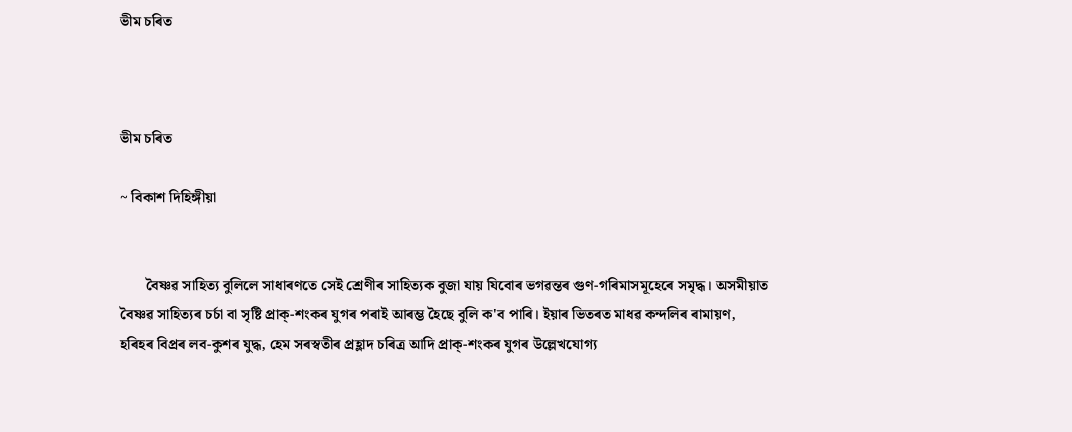ভীম চৰিত



ভীম চৰিত

~ বিকাশ দিহিঙ্গীয়া


       বৈষ্ণৱ সাহিত্য বুলিলে সাধাৰণতে সেই শ্ৰেণীৰ সাহিত্যক বুজা যায় যিবোৰ ভগৱন্তৰ গুণ-গৰিমাসমূহেৰে সমৃদ্ধ। অসমীয়াত বৈষ্ণৱ সাহিত্যৰ চৰ্চা বা সৃষ্টি প্ৰাক্-শংকৰ যুগৰ পৰাই আৰম্ভ হৈছে বুলি ক'ব পাৰি। ইয়াৰ ভিতৰত মাধৱ কন্দলিৰ ৰামায়ণ, হৰিহৰ বিপ্ৰৰ লব-কুশৰ যুদ্ধ, হেম সৰস্বতীৰ প্ৰহ্লাদ চৰিত্ৰ আদি প্ৰাক্-শংকৰ যুগৰ উল্লেখযোগ্য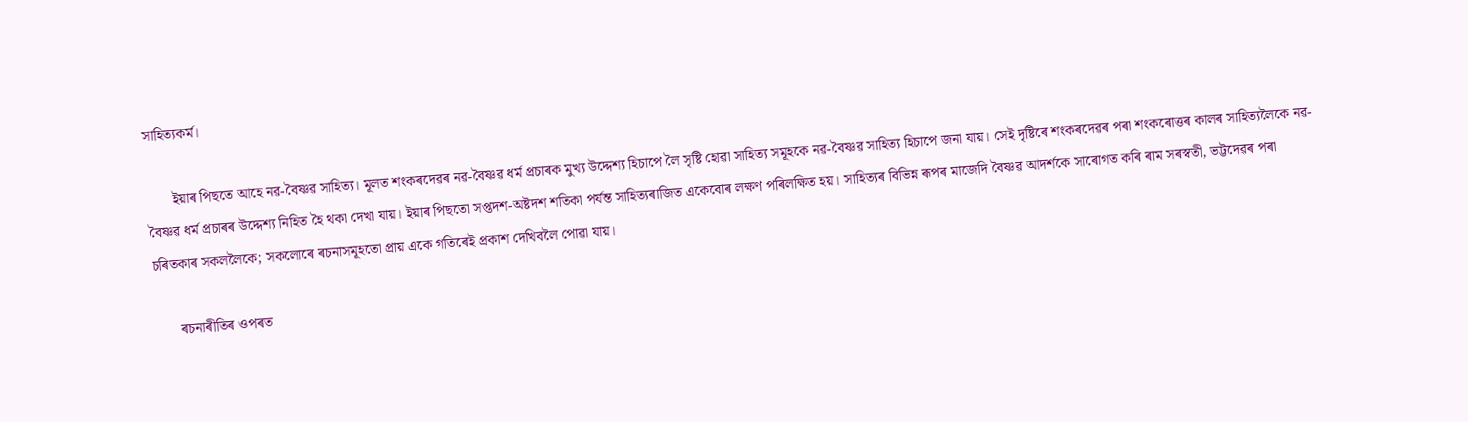সাহিত্যকৰ্ম।

       ইয়াৰ পিছতে আহে নৱ-বৈষ্ণৱ সাহিত্য। মূলত শংকৰদেৱৰ নৱ-বৈষ্ণৱ ধৰ্ম প্ৰচাৰক মুখ্য উদ্দেশ্য হিচাপে লৈ সৃষ্টি হোৱা সাহিত্য সমূহকে নৱ-বৈষ্ণৱ সাহিত্য হিচাপে জনা যায়। সেই দৃষ্টিৰে শংকৰদেৱৰ পৰা শংকৰোত্তৰ কালৰ সাহিত্যলৈকে নৱ-বৈষ্ণৱ ধৰ্ম প্ৰচাৰৰ উদ্দেশ্য নিহিত হৈ থকা দেখা যায়। ইয়াৰ পিছতো সপ্তদশ-অষ্টদশ শতিকা পৰ্যন্ত সাহিত্যৰাজিত একেবোৰ লক্ষণ পৰিলক্ষিত হয়। সাহিত্যৰ বিভিন্ন ৰূপৰ মাজেদি বৈষ্ণৱ আদৰ্শকে সাৰোগত কৰি ৰাম সৰস্বতী, ভট্টদেৱৰ পৰা চৰিতকাৰ সকললৈকে; সকলোৰে ৰচনাসমূহতো প্ৰায় একে গতিৰেই প্ৰকাশ দেখিবলৈ পোৱা যায়।

       ৰচনাৰীতিৰ ওপৰত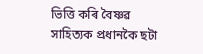ভিত্তি কৰি বৈষ্ণৱ সাহিত্যক প্ৰধানকৈ ছটা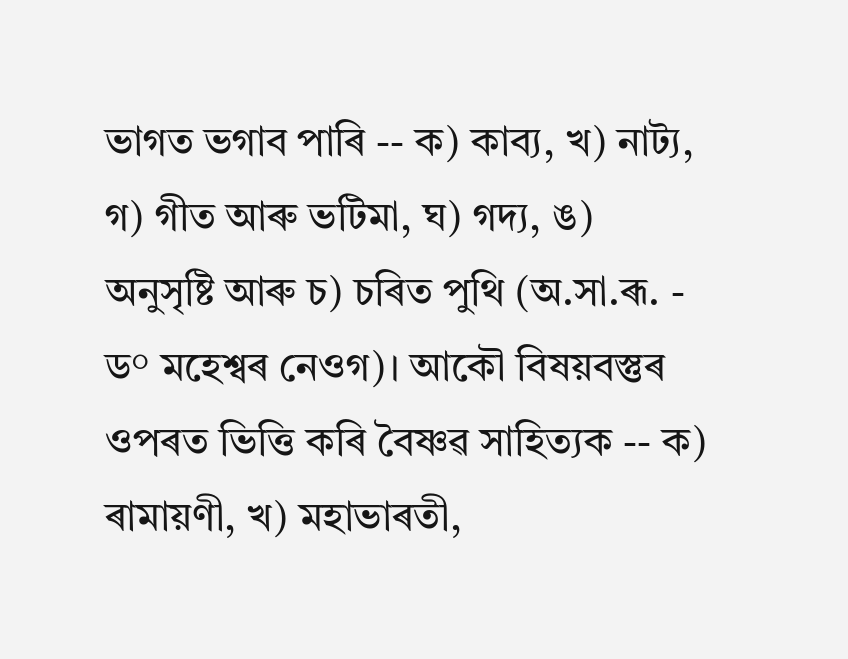ভাগত ভগাব পাৰি -- ক) কাব্য, খ) নাট্য, গ) গীত আৰু ভটিমা, ঘ) গদ্য, ঙ) অনুসৃষ্টি আৰু চ) চৰিত পুথি (অ.সা.ৰূ. - ড° মহেশ্বৰ নেওগ)। আকৌ বিষয়বস্তুৰ ওপৰত ভিত্তি কৰি বৈষ্ণৱ সাহিত্যক -- ক) ৰামায়ণী, খ) মহাভাৰতী,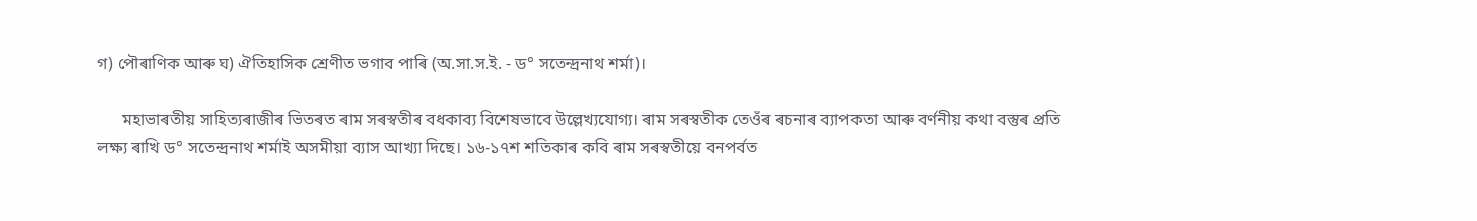গ) পৌৰাণিক আৰু ঘ) ঐতিহাসিক শ্ৰেণীত ভগাব পাৰি (অ.সা.স.ই. - ড° সতেন্দ্ৰনাথ শৰ্মা)।

      মহাভাৰতীয় সাহিত্যৰাজীৰ ভিতৰত ৰাম সৰস্বতীৰ বধকাব্য বিশেষভাবে উল্লেখ্যযোগ্য। ৰাম সৰস্বতীক তেওঁৰ ৰচনাৰ ব্যাপকতা আৰু বৰ্ণনীয় কথা বস্তুৰ প্ৰতি লক্ষ্য ৰাখি ড° সতেন্দ্ৰনাথ শৰ্মাই অসমীয়া ব্যাস আখ্যা দিছে। ১৬-১৭শ শতিকাৰ কবি ৰাম সৰস্বতীয়ে বনপৰ্বত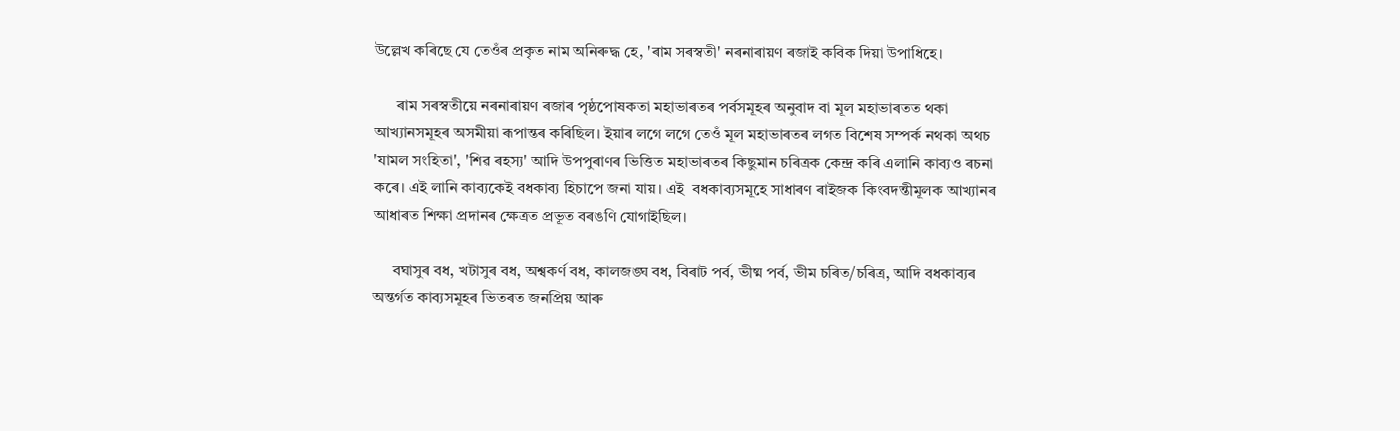উল্লেখ কৰিছে যে তেওঁৰ প্ৰকৃত নাম অনিৰুদ্ধ হে, 'ৰাম সৰস্বতী' নৰনাৰায়ণ ৰজাই কবিক দিয়া উপাধিহে।

      ৰাম সৰস্বতীয়ে নৰনাৰায়ণ ৰজাৰ পৃষ্ঠপোষকতা মহাভাৰতৰ পৰ্বসমূহৰ অনুবাদ বা মূল মহাভাৰতত থকা আখ্যানসমূহৰ অসমীয়া ৰূপান্তৰ কৰিছিল। ইয়াৰ লগে লগে তেওঁ মূল মহাভাৰতৰ লগত বিশেষ সম্পৰ্ক নথকা অথচ 'যামল সংহিতা', 'শিৱ ৰহস্য' আদি উপপুৰাণৰ ভিত্তিত মহাভাৰতৰ কিছুমান চৰিত্ৰক কেন্দ্ৰ কৰি এলানি কাব্যও ৰচনা কৰে। এই লানি কাব্যকেই বধকাব্য হিচাপে জনা যায়। এই  বধকাব্যসমূহে সাধাৰণ ৰাইজক কিংবদন্তীমূলক আখ্যানৰ আধাৰত শিক্ষা প্ৰদানৰ ক্ষেত্ৰত প্ৰভূত বৰঙণি যোগাইছিল।

     বঘাসুৰ বধ, খটাসুৰ বধ, অশ্বকৰ্ণ বধ, কালজঙ্ঘ বধ, বিৰাট পৰ্ব, ভীষ্ম পৰ্ব, ভীম চৰিত/চৰিত্ৰ, আদি বধকাব্যৰ অন্তৰ্গত কাব্যসমূহৰ ভিতৰত জনপ্ৰিয় আৰু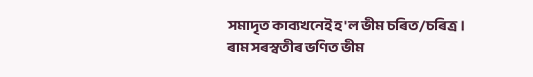সমাদৃত কাব্যখনেই হ'ল ভীম চৰিত/চৰিত্ৰ। ৰাম সৰস্বতীৰ ভণিত ভীম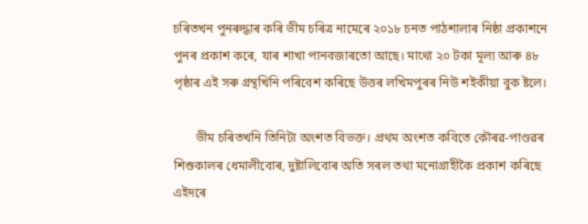চৰিতখন পুনৰুদ্ধাৰ কৰি ভীম চৰিত্ৰ নামেৰে ২০১৮ চনত পাঠশালাৰ নিষ্ঠা প্ৰকাশনে পুনৰ প্ৰকাশ কৰে, যাৰ শাখা পানবজাৰতো আছে। মাথো ২০ টকা মূল্য আৰু ৪৮ পৃষ্ঠাৰ এই সৰু গ্ৰন্থখিনি পৰিবেশ কৰিছে উত্তৰ লখিমপুৰৰ নিউ শইকীয়া বুক ষ্টলে।

       ভীম চৰিতখনি তিনিটা অংশত বিভক্ত। প্ৰথম অংশত কবিতে কৌৰৱ-পাণ্ডৱৰ শিশুকালৰ ধেমালীবোৰ, দুষ্টালিবোৰ অতি সৰল তথা মনোগ্ৰাহীকৈ প্ৰকাশ কৰিছে এইদৰে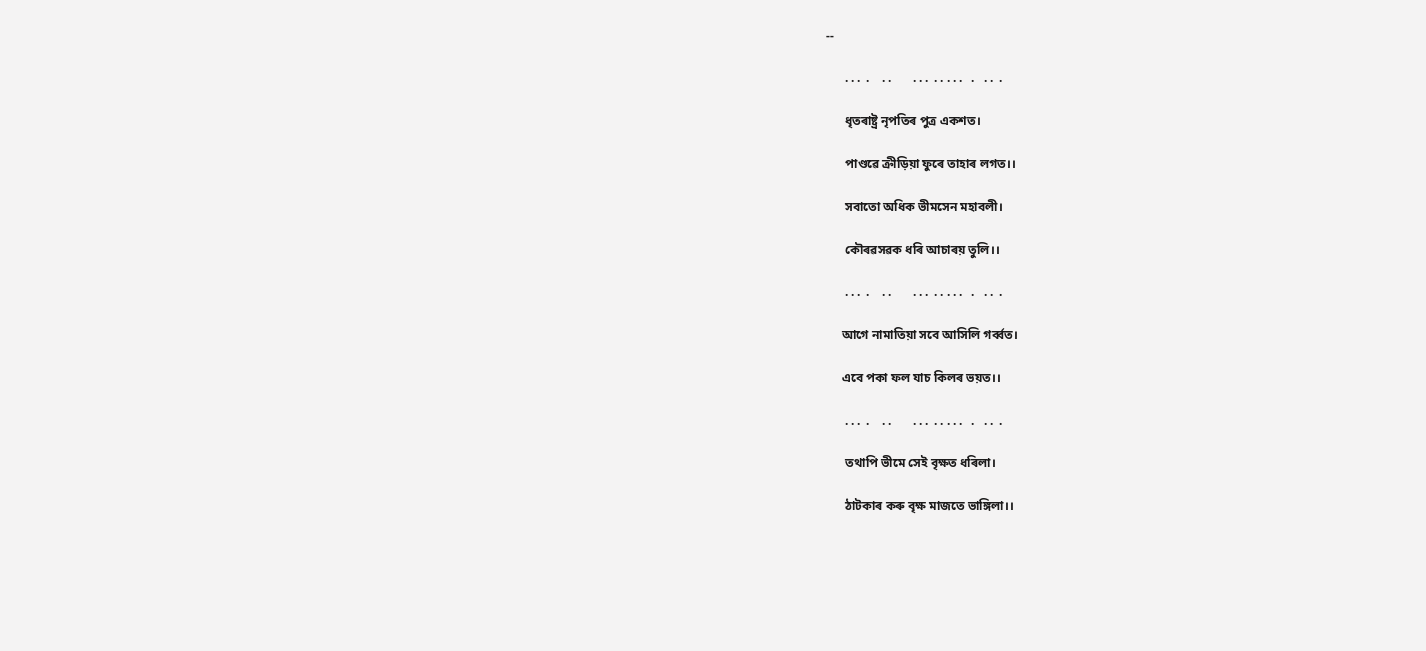--

      . . .  .    . .       . . .  . . . . .   .   . .  .

      ধৃতৰাষ্ট্ৰ নৃপতিৰ পুত্ৰ একশত।

      পাণ্ডৱে ক্ৰীড়িয়া ফুৰে তাহাৰ লগত।।

      সবাতো অধিক ভীমসেন মহাবলী।

      কৌৰৱসৱক ধৰি আচাৰয় তুলি।।

      . . .  .    . .       . . .  . . . . .   .   . .  .

     আগে নামাতিয়া সবে আসিলি গৰ্ব্বত।

     এবে পকা ফল যাচ কিলৰ ভয়ত।।

      . . .  .    . .       . . .  . . . . .   .   . .  .

      তথাপি ভীমে সেই বৃক্ষত ধৰিলা।

      ঠাটকাৰ কৰু বৃক্ষ মাজতে ভাঙ্গিলা।।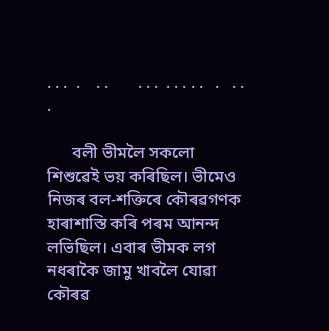. . .  .    . .       . . .  . . . . .   .   . .  .

      বলী ভীমলৈ সকলো শিশুৱেই ভয় কৰিছিল। ভীমেও নিজৰ বল-শক্তিৰে কৌৰৱগণক হাৰাশাস্তি কৰি পৰম আনন্দ লভিছিল। এবাৰ ভীমক লগ নধৰাকৈ জামু খাবলৈ যোৱা কৌৰৱ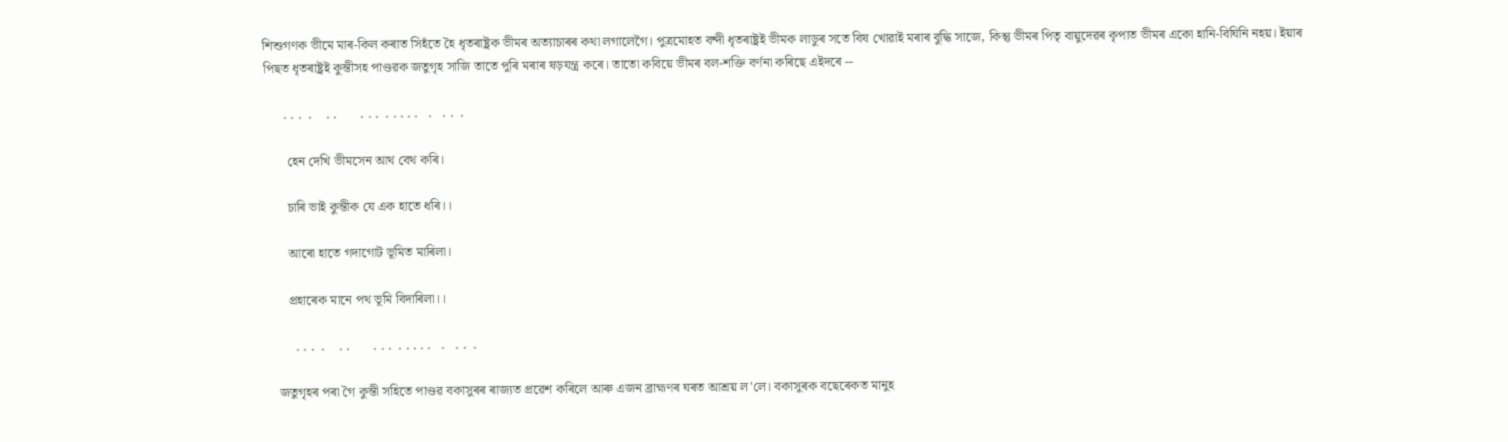শিশুগণক ভীমে মাৰ-কিল কৰাত সিহঁতে হৈ ধৃতৰাষ্ট্ৰক ভীমৰ অত্যাচাৰৰ কথা লগালেগৈ। পুত্ৰমোহত বন্দী ধৃতৰাষ্ট্ৰই ভীমক লাডুৰ সতে বিষ খোৱাই মৰাৰ বুদ্ধি সাজে, কিন্তু ভীমৰ পিতৃ বায়ুদেৱৰ কৃপাত ভীমৰ একো হানি-বিঘিনি নহয়। ইয়াৰ পিছত ধৃতৰাষ্ট্ৰই কুন্তীসহ পাণ্ডৱক জতুগৃহ সাজি তাতে পুৰি মৰাৰ ষড়যন্ত্ৰ কৰে। তাতো কবিয়ে ভীমৰ বল-শক্তি বৰ্ণনা কৰিছে এইদৰে --

      . . .  .    . .       . . .  . . . . .   .   . .  .

       হেন দেখি ভীমসেন আথ বেথ কৰি।

       চাৰি ভাই কুন্তীক যে এক হাতে ধৰি।।

       আৰো হাতে গদাগোট ভূমিত মাৰিলা।

       প্ৰহাৰেক মানে পথ ভূমি বিদাৰিলা।।

         . . .  .    . .       . . .  . . . . .   .   . .  .

    জতুগৃহৰ পৰা গৈ কুন্তী সহিতে পাণ্ডৱ বকাসুৰৰ ৰাজ্যত প্ৰৱেশ কৰিলে আৰু এজন ব্ৰাহ্মণৰ ঘৰত আশ্ৰয় ল'লে। বকাসুৰক বছেৰেকত মানুহ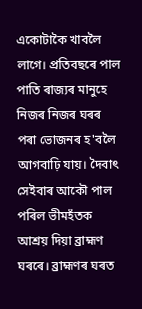একোটাকৈ খাবলৈ লাগে। প্ৰতিবছৰে পাল পাতি ৰাজ্যৰ মানুহে নিজৰ নিজৰ ঘৰৰ পৰা ভোজনৰ হ'বলৈ আগবাঢ়ি যায়। দৈবাৎ সেইবাৰ আকৌ পাল পৰিল ভীমহঁ‌তক আশ্ৰয় দিয়া ব্ৰাহ্মণ ঘৰৰে। ব্ৰাহ্মণৰ ঘৰত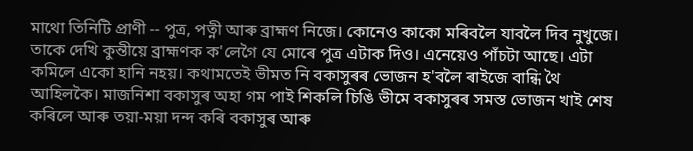মাথো তিনিটি প্ৰাণী -- পুত্ৰ, পত্নী আৰু ব্ৰাহ্মণ নিজে। কোনেও কাকো মৰিবলৈ যাবলৈ দিব নুখুজে। তাকে দেখি কুন্তীয়ে ব্ৰাহ্মণক ক'লেগৈ যে মোৰে পুত্ৰ এটাক দিও। এনেয়েও পাঁ‌চটা আছে। এটা কমিলে একো হানি নহয়। কথামতেই ভীমত নি বকাসুৰৰ ভোজন হ'বলৈ ৰাইজে বান্ধি থৈ আহিলকৈ। মাজনিশা বকাসুৰ অহা গম পাই শিকলি চিঙি ভীমে বকাসুৰৰ সমস্ত ভোজন খাই শেষ কৰিলে আৰু তয়া-ময়া দন্দ কৰি বকাসুৰ আৰু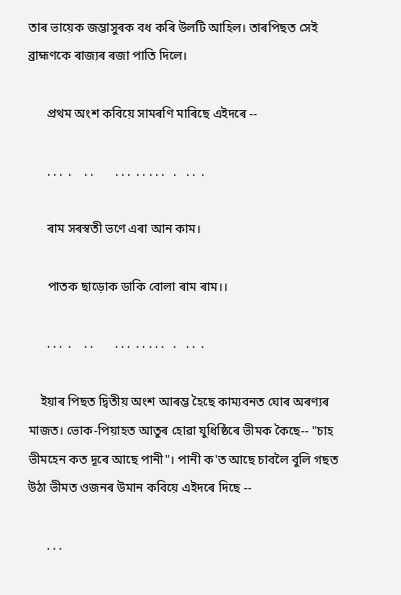তাৰ ভায়েক জম্ভাসুৰক বধ কৰি উলটি আহিল। তাৰপিছত সেই ব্ৰাহ্মণকে ৰাজ্যৰ ৰজা পাতি দিলে।

      প্ৰথম অংশ কবিয়ে সামৰণি মাৰিছে এইদৰে --

      . . .  .    . .       . . .  . . . . .   .   . .  .

      ৰাম সৰস্বতী ভণে এৰা আন কাম।

      পাতক ছাড়োক ডাকি বোলা ৰাম ৰাম।।

      . . .  .    . .       . . .  . . . . .   .   . .  .

    ইয়াৰ পিছত দ্বিতীয় অংশ আৰম্ভ হৈছে কাম্যবনত ঘোৰ অৰণ্যৰ মাজত। ভোক-পিয়াহত আতুৰ হোৱা যুধিষ্ঠিৰে ভীমক কৈছে-- "চাহ ভীমহেন কত দূৰে আছে পানী"। পানী ক'ত আছে চাবলৈ বুলি গছত উঠা ভীমত ওজনৰ উমান কবিয়ে এইদৰে দিছে --

      . . .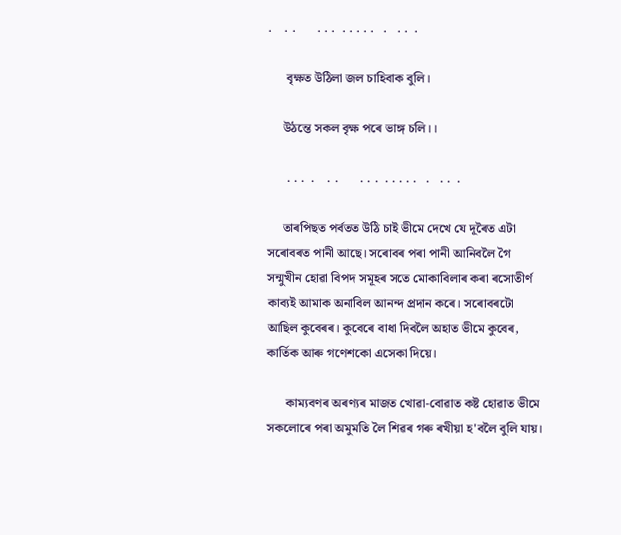.    . .       . . .  . . . . .   .   . .  .

      বৃক্ষত উঠিলা জল চাহিবাক বুলি।

     উঠন্তে সকল বৃক্ষ পৰে ভাঙ্গ চলি।।

      . . .  .    . .       . . .  . . . . .   .   . .  .

     তাৰপিছত পৰ্বতত উঠি চাই ভীমে দেখে যে দূৰৈত এটা সৰোবৰত পানী আছে। সৰোবৰ পৰা পানী আনিবলৈ গৈ সন্মুখীন হোৱা বিপদ সমূহৰ সতে মোকাবিলাৰ কৰা ৰসোতীৰ্ণ কাব্যই আমাক অনাবিল আনন্দ প্ৰদান কৰে। সৰোবৰটো আছিল কুবেৰৰ। কুবেৰে বাধা দিবলৈ অহাত ভীমে কুবেৰ, কাৰ্তিক আৰু গণেশকো এসেকা দিয়ে।

      কাম্যবণৰ অৰণ্যৰ মাজত খোৱা-বোৱাত কষ্ট হোৱাত ভীমে সকলোৰে পৰা অমুমতি লৈ শিৱৰ গৰু ৰখীয়া হ'বলৈ বুলি যায়।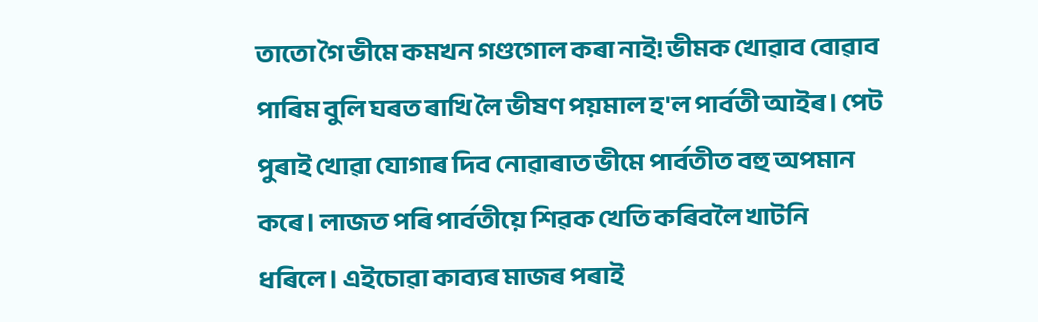তাতো গৈ ভীমে কমখন গণ্ডগোল কৰা নাই! ভীমক খোৱাব বোৱাব পাৰিম বুলি ঘৰত ৰাখি লৈ ভীষণ পয়মাল হ'ল পাৰ্বতী আইৰ। পেট পুৰাই খোৱা যোগাৰ দিব নোৱাৰাত ভীমে পাৰ্বতীত বহু অপমান কৰে। লাজত পৰি পাৰ্বতীয়ে শিৱক খেতি কৰিবলৈ খাটনি ধৰিলে। এইচোৱা কাব্যৰ মাজৰ পৰাই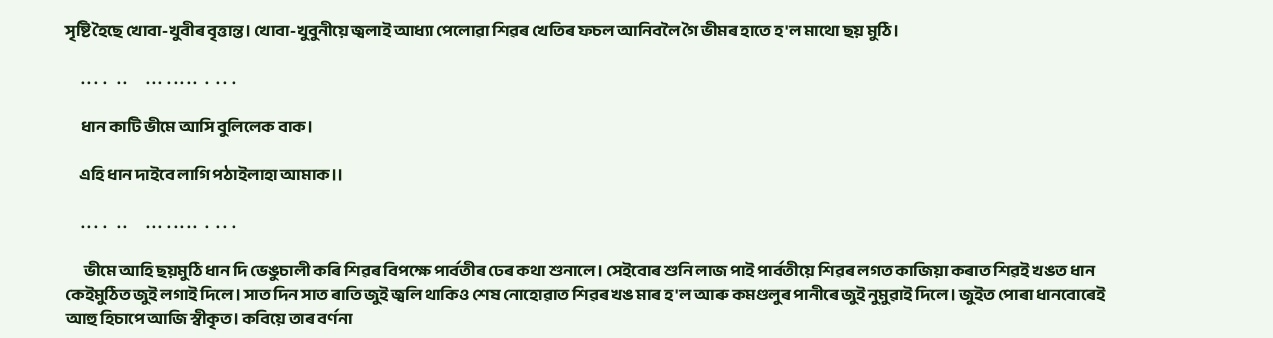সৃষ্টি হৈছে খোবা-খুবীৰ বৃত্তান্ত। খোবা-খুবুনীয়ে জ্বলাই আধ্যা পেলোৱা শিৱৰ খেতিৰ ফচল আনিবলৈ গৈ ভীমৰ হাতে হ'ল মাথো ছয় মুঠি।

      . . .  .    . .       . . .  . . . . .   .   . .  .

      ধান কাটি ভীমে আসি বুলিলেক বাক।

     এহি ধান দাইবে লাগি পঠাইলাহা আমাক।।

      . . .  .    . .       . . .  . . . . .   .   . .  .

       ভীমে আহি ছয়মুঠি ধান দি ভেঙুচালী কৰি শিৱৰ বিপক্ষে পাৰ্বতীৰ ঢেৰ কথা শুনালে। সেইবোৰ শুনি লাজ পাই পাৰ্বতীয়ে শিৱৰ লগত কাজিয়া কৰাত শিৱই খঙত ধান কেইমুঠিত জুই লগাই দিলে। সাত দিন সাত ৰাতি জুই জ্বলি থাকিও শেষ নোহোৱাত শিৱৰ খঙ মাৰ হ'ল আৰু কমণ্ডলুৰ পানীৰে জুই নুমুৱাই দিলে। জুইত পোৰা ধানবোৰেই আহু হিচাপে আজি স্বীকৃত। কবিয়ে তাৰ বৰ্ণনা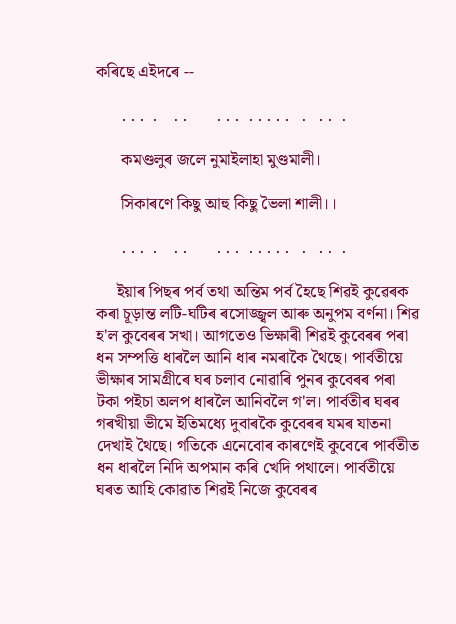কৰিছে এইদৰে --

      . . .  .    . .       . . .  . . . . .   .   . .  .

      কমণ্ডলুৰ জলে নুমাইলাহা মুণ্ডমালী।

      সিকাৰণে কিছু আহু কিছু ভৈলা শালী।।

      . . .  .    . .       . . .  . . . . .   .   . .  .

     ইয়াৰ পিছৰ পৰ্ব তথা অন্তিম পৰ্ব হৈছে শিৱই কুৱেৰক কৰা চূড়ান্ত লটি-ঘটিৰ ৰসোজ্জ্বল আৰু অনুপম বৰ্ণনা। শিৱ হ'ল কুবেৰৰ সখা। আগতেও ভিক্ষাৰী শিৱই কুবেৰৰ পৰা ধন সম্পত্তি ধাৰলৈ আনি ধাৰ নমৰাকৈ থৈছে। পাৰ্বতীয়ে ভীক্ষাৰ সামগ্ৰীৰে ঘৰ চলাব নোৱাৰি পুনৰ কুবেৰৰ পৰা টকা পইচা অলপ ধাৰলৈ আনিবলৈ গ'ল। পাৰ্বতীৰ ঘৰৰ গৰখীয়া ভীমে ইতিমধ্যে দুবাৰকৈ কুবেৰৰ যমৰ যাতনা দেখাই থৈছে। গতিকে এনেবোৰ কাৰণেই কুবেৰে পাৰ্বতীত ধন ধাৰলৈ নিদি অপমান কৰি খেদি পথালে। পাৰ্বতীয়ে ঘৰত আহি কোৱাত শিৱই নিজে কুবেৰৰ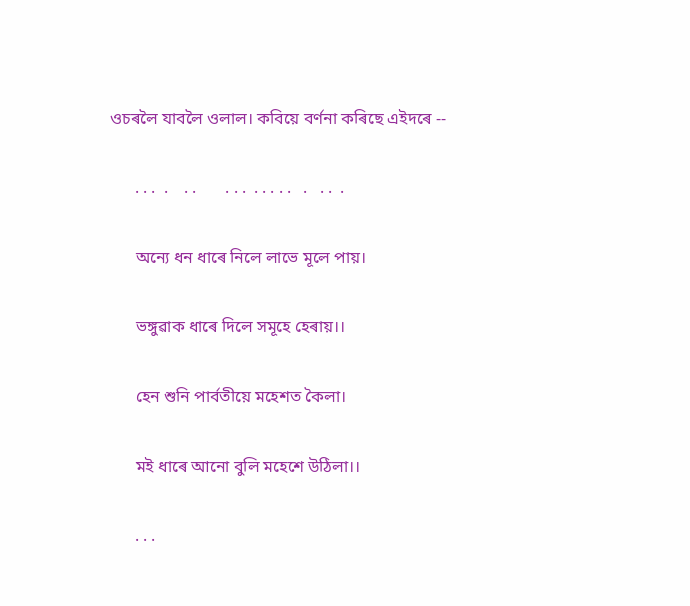ওচৰলৈ যাবলৈ ওলাল। কবিয়ে বৰ্ণনা কৰিছে এইদৰে --

      . . .  .    . .       . . .  . . . . .   .   . .  .

      অন্যে ধন ধাৰে নিলে লাভে মূলে পায়।

      ভঙ্গুৱাক ধাৰে দিলে সমূহে হেৰায়।।

      হেন শুনি পাৰ্বতীয়ে মহেশত কৈলা।

      মই ধাৰে আনো বুলি মহেশে উঠিলা।।

      . . .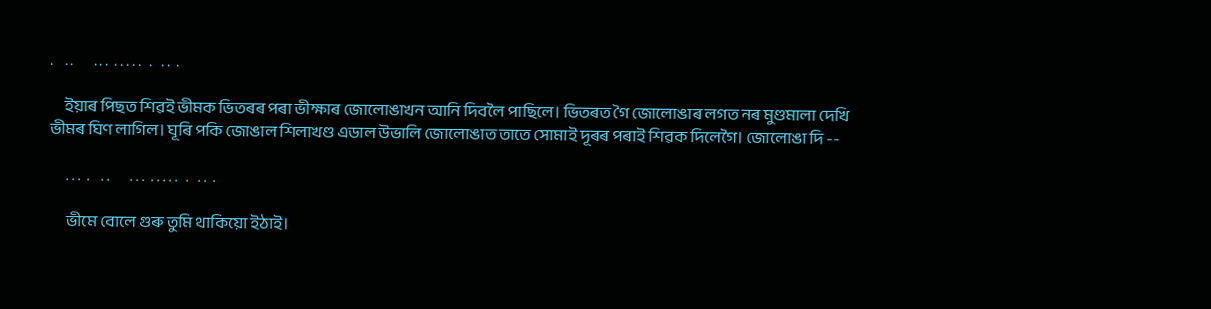.    . .       . . .  . . . . .   .   . .  .

     ইয়াৰ পিছত শিৱই ভীমক ভিতৰৰ পৰা ভীক্ষাৰ জোলোঙাখন আনি দিবলৈ পাছিলে। ভিতৰত গৈ জোলোঙাৰ লগত নৰ মুণ্ডমালা দেখি ভীমৰ ঘিণ লাগিল। ঘূৰি পকি জোঙাল শিলাখণ্ড এডাল উভালি জোলোঙাত তাতে সোমাই দূৰৰ পৰাই শিৱক দিলেগৈ। জোলোঙা দি --

      . . .  .    . .       . . .  . . . . .   .   . .  .

      ভীমে বোলে গুৰু তুমি থাকিয়ো ইঠাই।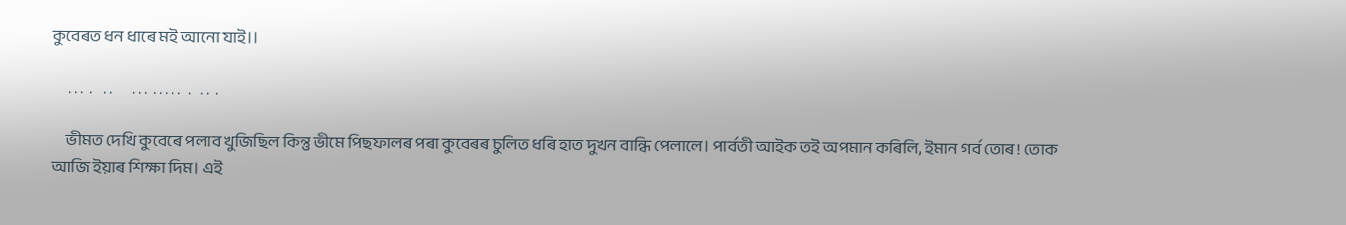কুবেৰত ধন ধাৰে মই আনো যাই।।

      . . .  .    . .       . . .  . . . . .   .   . .  .

     ভীমত দেখি কুবেৰে পলাব খুজিছিল কিন্তু ভীমে পিছফালৰ পৰা কুবেৰৰ চুলিত ধৰি হাত দুখন বান্ধি পেলালে। পাৰ্বতী আইক তই অপমান কৰিলি, ইমান গৰ্ব তোৰ ! তোক আজি ইয়াৰ শিক্ষা দিম। এই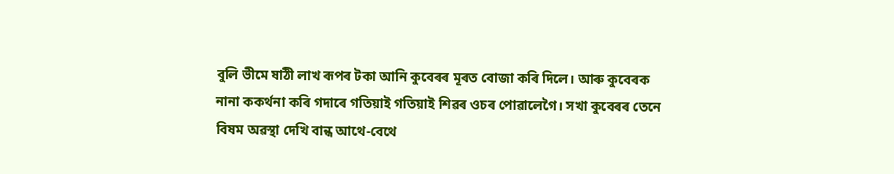বুলি ভীমে ষাঠী লাখ ৰূপৰ টকা আনি কুবেৰৰ মূৰত বোজা কৰি দিলে। আৰু কুবেৰক নানা ককৰ্থনা কৰি গদাৰে গতিয়াই গতিয়াই শিৱৰ ওচৰ পোৱালেগৈ। সখা কুবেৰৰ তেনে বিষম অৱস্থা দেখি বান্ধ আথে-বেথে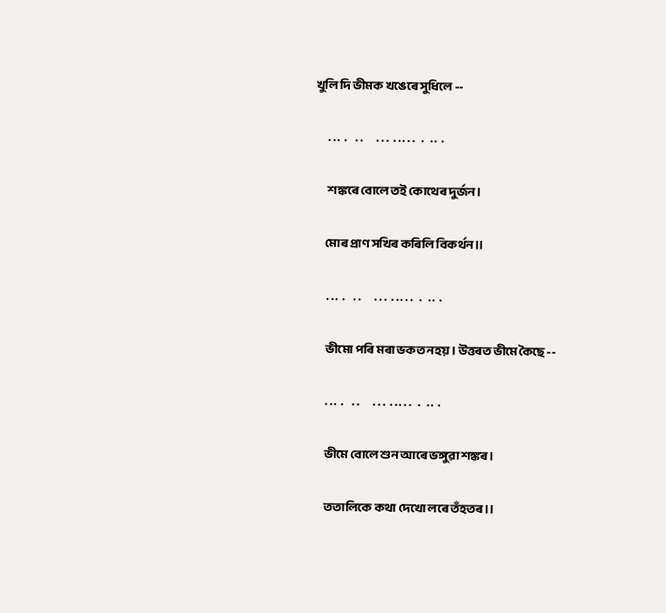খুলি দি ভীমক খঙেৰে সুধিলে --

      . . .  .    . .       . . .  . . . . .   .   . .  .

      শঙ্কৰে বোলে তই কোথেৰ দুৰ্জন।

     মোৰ প্ৰাণ সখিৰ কৰিলি বিকৰ্থন।।

      . . .  .    . .       . . .  . . . . .   .   . .  .

      ভীমো পৰি মৰা ভকত নহয়। উত্তৰত ভীমে কৈছে --

      . . .  .    . .       . . .  . . . . .   .   . .  .

      ভীমে বোলে শুন আৰে ভঙ্গুৱা শঙ্কৰ।

      ততালিকে কথা দেখো লৰে তঁ‌হতৰ।।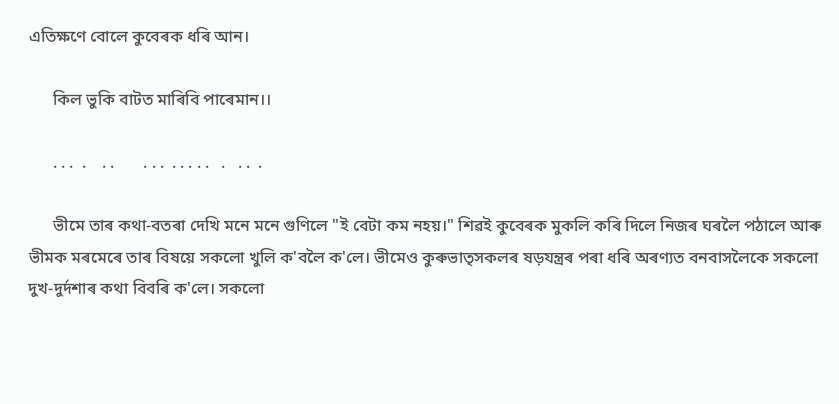এতিক্ষণে বোলে কুবেৰক ধৰি আন।

      কিল ভুকি বাটত মাৰিবি পাৰেমান।।

      . . .  .    . .       . . .  . . . . .   .   . .  .

      ভীমে তাৰ কথা-বতৰা দেখি মনে মনে গুণিলে "ই বেটা কম নহয়।" শিৱই কুবেৰক মুকলি কৰি দিলে নিজৰ ঘৰলৈ পঠালে আৰু ভীমক মৰমেৰে তাৰ বিষয়ে সকলো খুলি ক'বলৈ ক'লে। ভীমেও কুৰুভাতৃসকলৰ ষড়যন্ত্ৰৰ পৰা ধৰি অৰণ্যত বনবাসলৈকে সকলো দুখ-দুৰ্দশাৰ কথা বিবৰি ক'লে। সকলো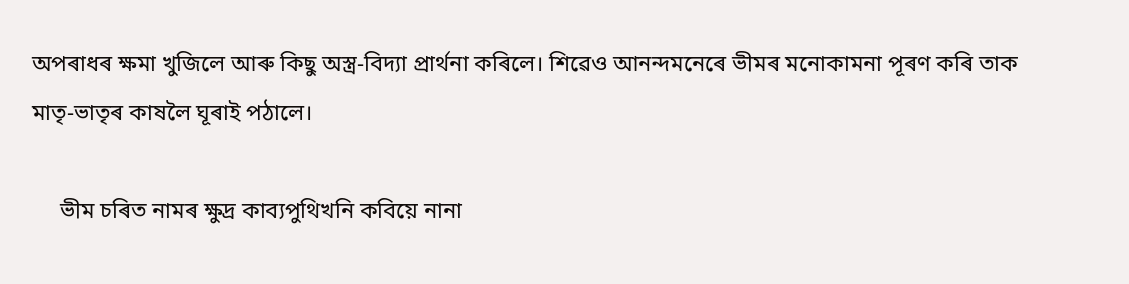অপৰাধৰ ক্ষমা খুজিলে আৰু কিছু অস্ত্ৰ-বিদ্যা প্ৰাৰ্থনা কৰিলে। শিৱেও আনন্দমনেৰে ভীমৰ মনোকামনা পূৰণ কৰি তাক মাতৃ-ভাতৃৰ কাষলৈ ঘূৰাই পঠালে।

     ভীম চৰিত নামৰ ক্ষুদ্ৰ কাব্যপুথিখনি কবিয়ে নানা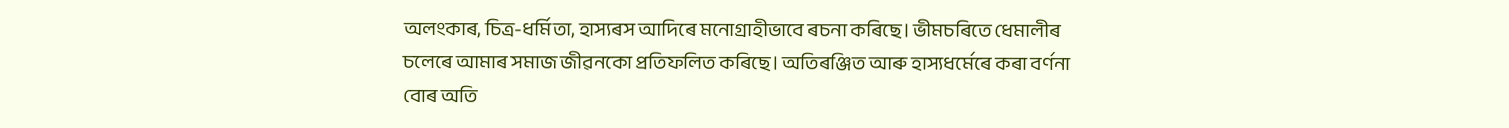অলংকাৰ, চিত্ৰ-ধৰ্মিতা, হাস্যৰস আদিৰে মনোগ্ৰাহীভাবে ৰচনা কৰিছে। ভীমচৰিতে ধেমালীৰ চলেৰে আমাৰ সমাজ জীৱনকো প্ৰতিফলিত কৰিছে। অতিৰঞ্জিত আৰু হাস্যধৰ্মেৰে কৰা বৰ্ণনা বোৰ অতি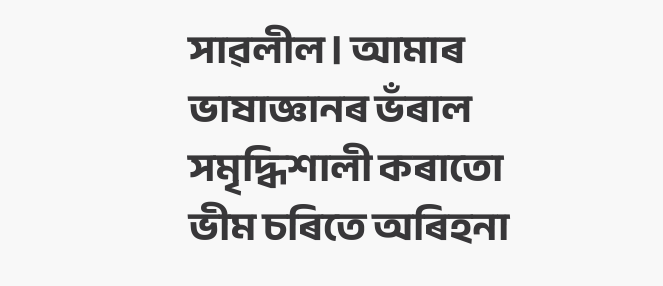সাৱলীল। আমাৰ ভাষাজ্ঞানৰ ভঁ‌ৰাল সমৃদ্ধিশালী কৰাতো ভীম চৰিতে অৰিহনা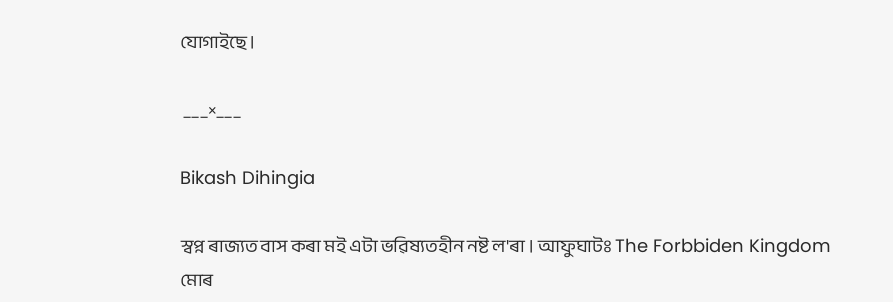যোগাইছে।

 ___×___

Bikash Dihingia

স্বপ্ন ৰাজ্যত বাস কৰা মই এটা ভৱিষ্যতহীন নষ্ট ল'ৰা । আফুঘাটঃ The Forbbiden Kingdom মোৰ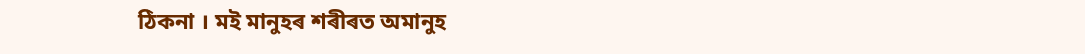ঠিকনা । মই মানুহৰ শৰীৰত অমানুহ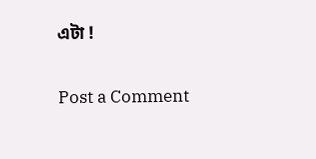এটা !

Post a Comment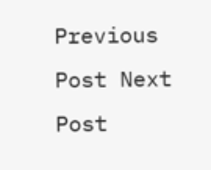Previous Post Next Post